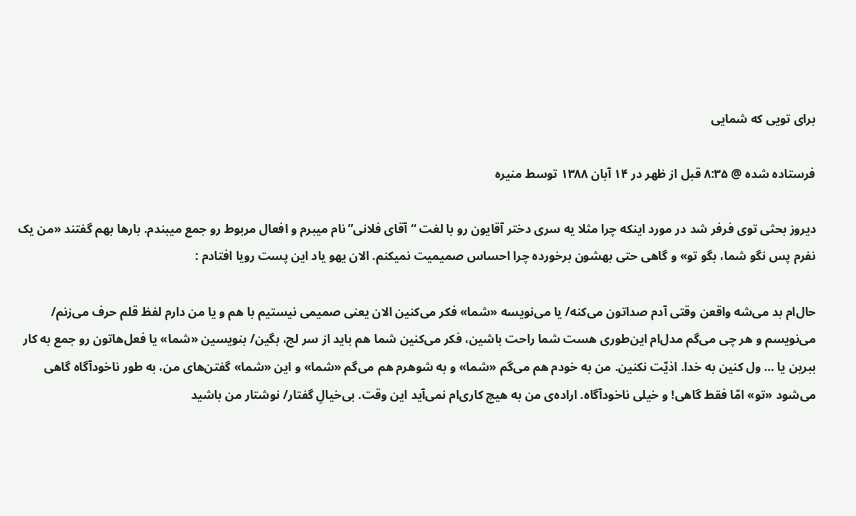برای تویی که شمایی

فرستاده شده @ ۸:۳۵ قبل از ظهر در ۱۴ آبان ۱۳۸۸ توسط منیره

دیروز بحثی توی فرفر شد در مورد اینکه چرا مثلا یه سری دختر آقایون رو با لغت “آقای فلانی” نام میبرم و افعال مربوط رو جمع میبندم. بارها بهم گفتند «من یک نفرم پس نگو شما، بگو تو» و گاهی حتی بهشون برخورده چرا احساس صمیمیت نمیکنم. الان یهو یاد این پست رویا افتادم :

حال‌ام بد می‌شه واقعن وقتی آدم صداتون می‌کنه/ یا می‌نویسه «شما» فکر می‌کنین الان یعنی صمیمی نیستیم با هم و یا من دارم لفظ قلم حرف می‌زنم/ می‌نویسم و هر چی می‌گم مدل‌ام این‌طوری هست شما راحت باشین، فکر می‌کنین شما هم باید از سر لج، بگین/ بنویسین «شما» یا فعل‌هاتون رو جمع به کار ببرین یا … ول کنین به خدا. اذیّت نکنین. من به خودم هم می‌گم «شما» و به شوهرم هم می‌گم «شما» و این «شما» گفتن‌های من، به طور ناخودآگاه گاهی می‌شود «تو» امّا فقط گاهی! و خیلی ناخودآگاه. اراده‌ی من به هیچ کاری‌ام نمی‌آید این وقت. بی‌خیالِ گفتار/ نوشتار من باشید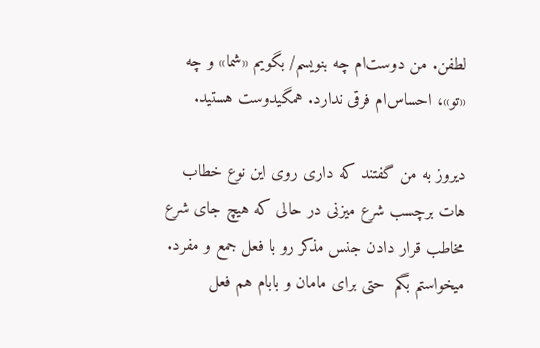لطفن. من دوست‌ام چه بنویسم/ بگویم «شما» و چه «تو»، احساس‌ام فرقی ندارد. همگیدوست هستید.

دیروز به من گفتند که داری روی این نوع خطاب هات برچسب شرع میزنی در حالی که هیچ جای شرع مخاطب قرار دادن جنس مذکر رو با فعل جمع و مفرد. میخواستم بگم  حتی برای مامان و بابام هم فعل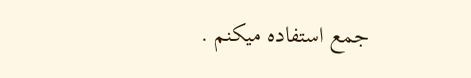جمع استفاده میکنم .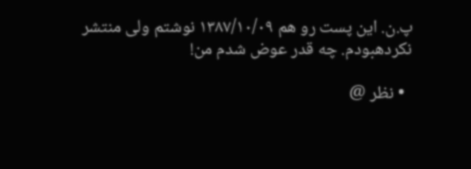پ.ن. این پست رو هم ۱۳۸۷/۱۰/۰۹ نوشتم ولی منتشر نکردهبودم. چه قدر عوض شدم من!

  • نظر @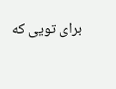برای تویی که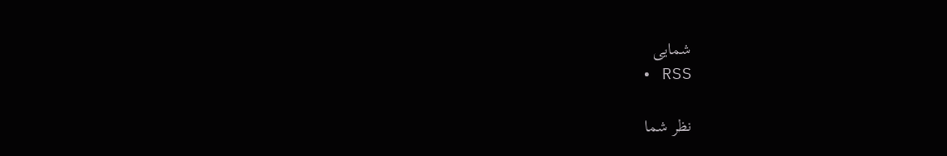شمایی
  • RSS

نظر شما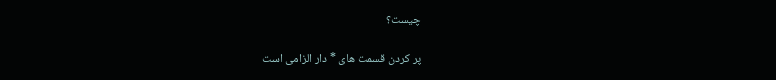چیست؟

پر کردن قسمت های * دار الزامی است